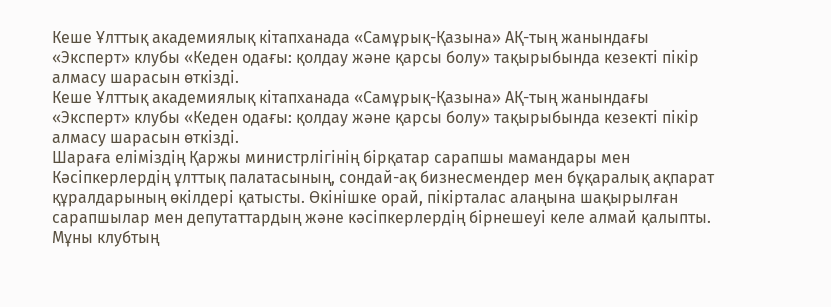Кеше Ұлттық академиялық кітапханада «Самұрық-Қазына» АҚ-тың жанындағы «Эксперт» клубы «Кеден одағы: қолдау және қарсы болу» тақырыбында кезекті пікір алмасу шарасын өткізді.
Кеше Ұлттық академиялық кітапханада «Самұрық-Қазына» АҚ-тың жанындағы «Эксперт» клубы «Кеден одағы: қолдау және қарсы болу» тақырыбында кезекті пікір алмасу шарасын өткізді.
Шараға еліміздің Қаржы министрлігінің бірқатар сарапшы мамандары мен Кәсіпкерлердің ұлттық палатасының, сондай-ақ бизнесмендер мен бұқаралық ақпарат құралдарының өкілдері қатысты. Өкінішке орай, пікірталас алаңына шақырылған сарапшылар мен депутаттардың және кәсіпкерлердің бірнешеуі келе алмай қалыпты. Мұны клубтың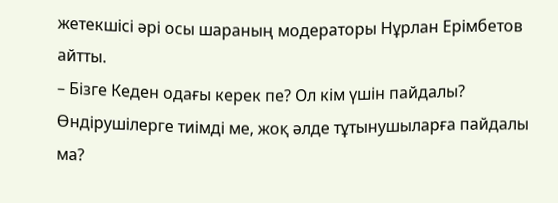жетекшісі әрі осы шараның модераторы Нұрлан Ерімбетов айтты.
– Бізге Кеден одағы керек пе? Ол кім үшін пайдалы? Өндірушілерге тиімді ме, жоқ әлде тұтынушыларға пайдалы ма?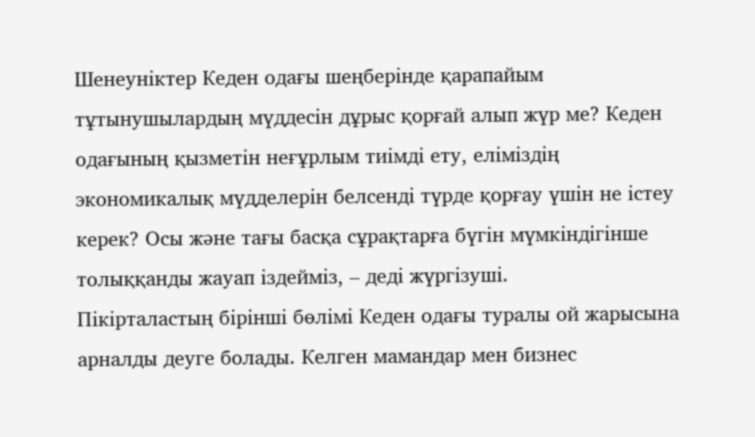Шенеуніктер Кеден одағы шеңберінде қарапайым тұтынушылардың мүддесін дұрыс қорғай алып жүр ме? Кеден одағының қызметін неғұрлым тиімді ету, еліміздің экономикалық мүдделерін белсенді түрде қорғау үшін не істеу керек? Осы және тағы басқа сұрақтарға бүгін мүмкіндігінше толыққанды жауап іздейміз, – деді жүргізуші.
Пікірталастың бірінші бөлімі Кеден одағы туралы ой жарысына арналды деуге болады. Келген мамандар мен бизнес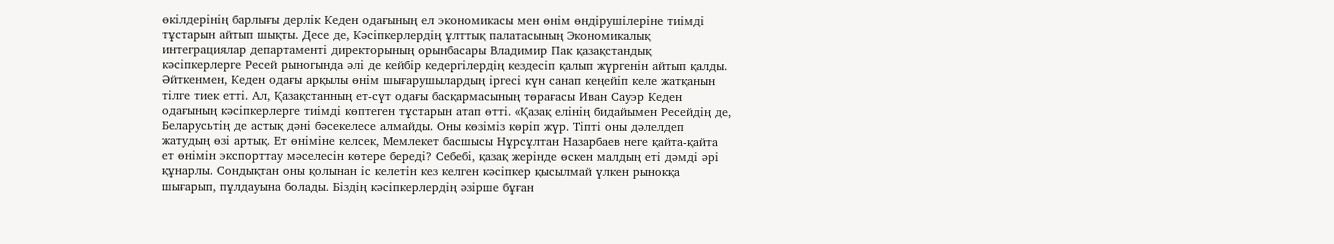өкілдерінің барлығы дерлік Кеден одағының ел экономикасы мен өнім өндірушілеріне тиімді тұстарын айтып шықты. Десе де, Кәсіпкерлердің ұлттық палатасының Экономикалық интеграциялар департаменті директорының орынбасары Владимир Пак қазақстандық кәсіпкерлерге Ресей рыногында әлі де кейбір кедергілердің кездесіп қалып жүргенін айтып қалды. Әйткенмен, Кеден одағы арқылы өнім шығарушылардың іргесі күн санап кеңейіп келе жатқанын тілге тиек етті. Ал, Қазақстанның ет-сүт одағы басқармасының төрағасы Иван Сауэр Кеден одағының кәсіпкерлерге тиімді көптеген тұстарын атап өтті. «Қазақ елінің бидайымен Ресейдің де, Беларусьтің де астық дәні бәсекелесе алмайды. Оны көзіміз көріп жүр. Тіпті оны дәлелдеп жатудың өзі артық. Ет өніміне келсек, Мемлекет басшысы Нұрсұлтан Назарбаев неге қайта-қайта ет өнімін экспорттау мәселесін көтере береді? Себебі, қазақ жерінде өскен малдың еті дәмді әрі құнарлы. Сондықтан оны қолынан іс келетін кез келген кәсіпкер қысылмай үлкен рынокқа шығарып, пұлдауына болады. Біздің кәсіпкерлердің әзірше бұған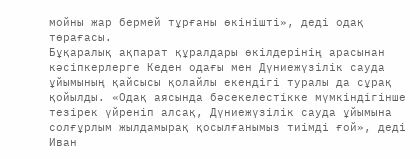мойны жар бермей тұрғаны өкінішті», деді одақ төрағасы.
Бұқаралық ақпарат құралдары өкілдерінің арасынан кәсіпкерлерге Кеден одағы мен Дүниежүзілік сауда ұйымының қайсысы қолайлы екендігі туралы да сұрақ қойылды. «Одақ аясында бәсекелестікке мүмкіндігінше тезірек үйреніп алсақ, Дүниежүзілік сауда ұйымына солғұрлым жылдамырақ қосылғанымыз тиімді ғой», деді Иван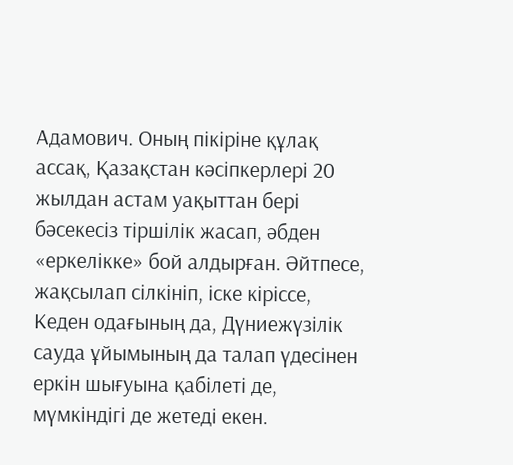Адамович. Оның пікіріне құлақ ассақ, Қазақстан кәсіпкерлері 20 жылдан астам уақыттан бері бәсекесіз тіршілік жасап, әбден «еркелікке» бой алдырған. Әйтпесе, жақсылап сілкініп, іске кіріссе, Кеден одағының да, Дүниежүзілік сауда ұйымының да талап үдесінен еркін шығуына қабілеті де, мүмкіндігі де жетеді екен.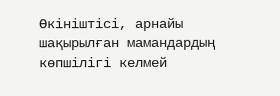Өкініштісі, арнайы шақырылған мамандардың көпшілігі келмей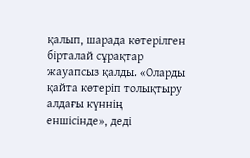қалып, шарада көтерілген бірталай сұрақтар жауапсыз қалды. «Оларды қайта көтеріп толықтыру алдағы күннің еншісінде», деді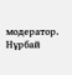модератор.
Нұрбай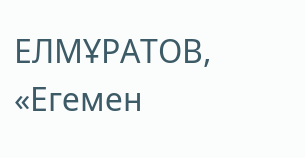ЕЛМҰРАТОВ,
«Егемен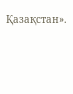Қазақстан».